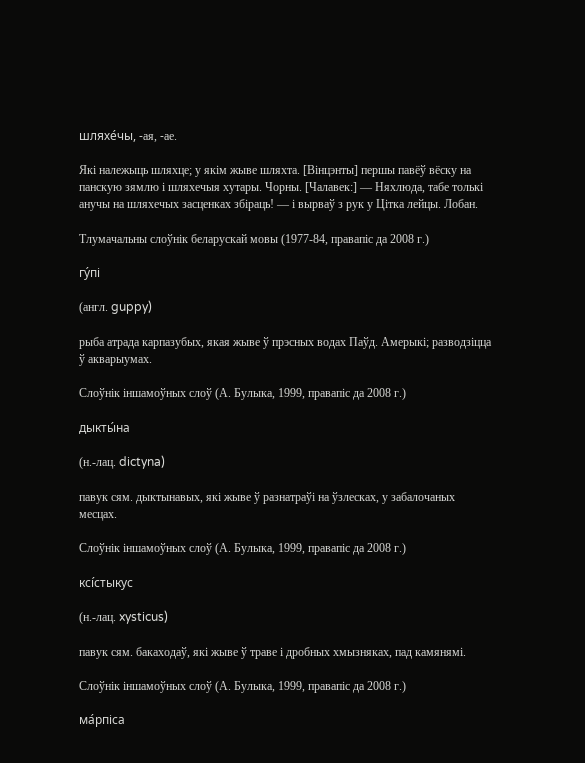шляхе́чы, ‑ая, ‑ае.

Які належыць шляхце; у якім жыве шляхта. [Вінцэнты] першы павёў вёску на панскую зямлю і шляхечыя хутары. Чорны. [Чалавек:] — Няхлюда, табе толькі анучы на шляхечых засценках збіраць! — і вырваў з рук у Цітка лейцы. Лобан.

Тлумачальны слоўнік беларускай мовы (1977-84, правапіс да 2008 г.)

гу́пі

(англ. guppy)

рыба атрада карпазубых, якая жыве ў прэсных водах Паўд. Амерыкі; разводзіцца ў акварыумах.

Слоўнік іншамоўных слоў (А. Булыка, 1999, правапіс да 2008 г.)

дыкты́на

(н.-лац. dictyna)

павук сям. дыктынавых, які жыве ў разнатраўі на ўзлесках, у забалочаных месцах.

Слоўнік іншамоўных слоў (А. Булыка, 1999, правапіс да 2008 г.)

ксі́стыкус

(н.-лац. xysticus)

павук сям. бакаходаў, які жыве ў траве і дробных хмызняках, пад камянямі.

Слоўнік іншамоўных слоў (А. Булыка, 1999, правапіс да 2008 г.)

ма́рпіса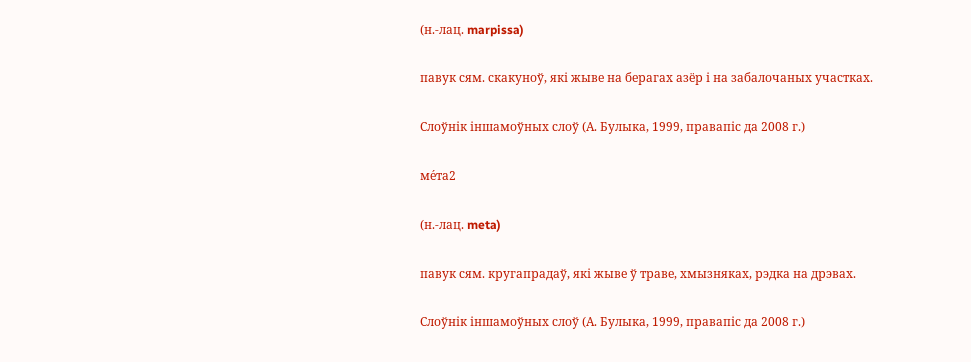(н.-лац. marpissa)

павук сям. скакуноў, які жыве на берагах азёр і на забалочаных участках.

Слоўнік іншамоўных слоў (А. Булыка, 1999, правапіс да 2008 г.)

ме́та2

(н.-лац. meta)

павук сям. кругапрадаў, які жыве ў траве, хмызняках, рэдка на дрэвах.

Слоўнік іншамоўных слоў (А. Булыка, 1999, правапіс да 2008 г.)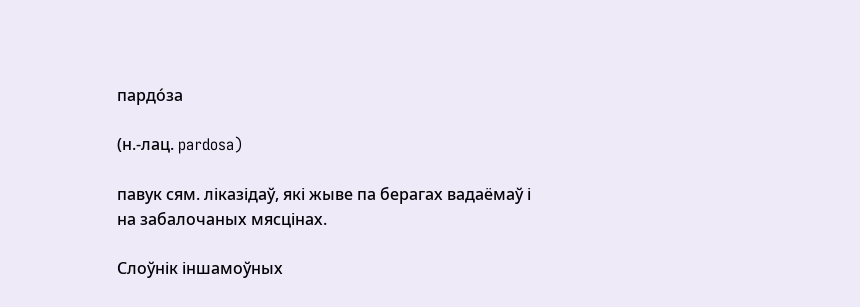пардо́за

(н.-лац. pardosa)

павук сям. ліказідаў, які жыве па берагах вадаёмаў і на забалочаных мясцінах.

Слоўнік іншамоўных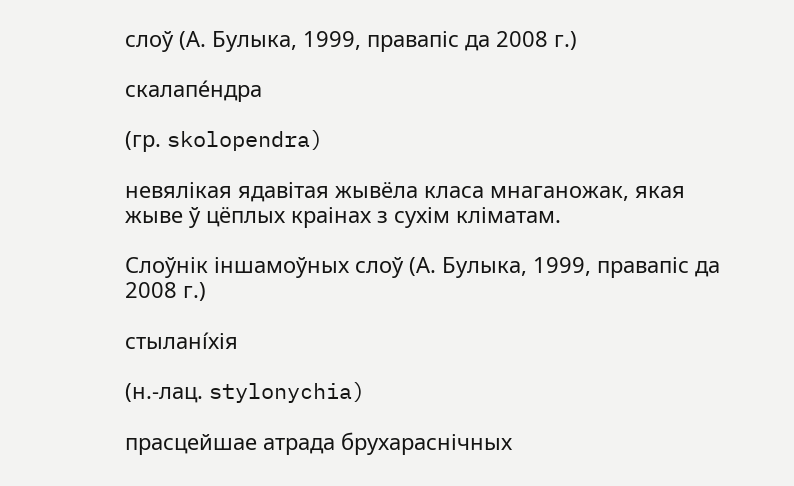слоў (А. Булыка, 1999, правапіс да 2008 г.)

скалапе́ндра

(гр. skolopendra)

невялікая ядавітая жывёла класа мнаганожак, якая жыве ў цёплых краінах з сухім кліматам.

Слоўнік іншамоўных слоў (А. Булыка, 1999, правапіс да 2008 г.)

стылані́хія

(н.-лац. stylonychia)

прасцейшае атрада брухараснічных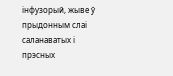інфузорый, жыве ў прыдонным слаі саланаватых і прэсных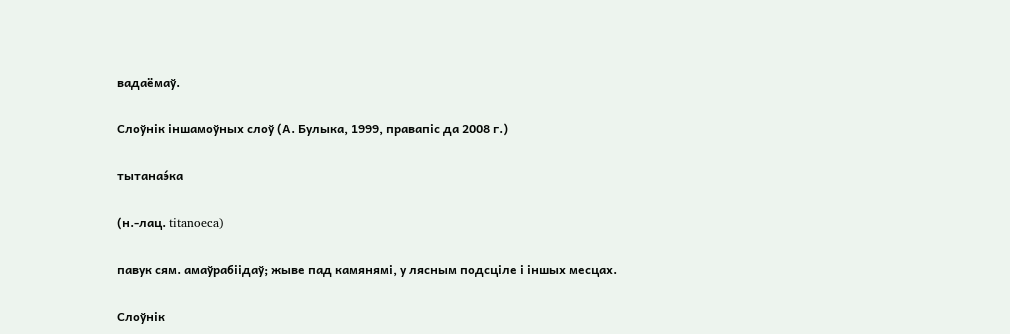вадаёмаў.

Слоўнік іншамоўных слоў (А. Булыка, 1999, правапіс да 2008 г.)

тытанаэ́ка

(н.-лац. titanoeca)

павук сям. амаўрабіідаў; жыве пад камянямі, у лясным подсціле і іншых месцах.

Слоўнік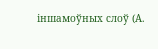іншамоўных слоў (А.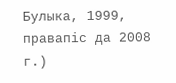Булыка, 1999, правапіс да 2008 г.)